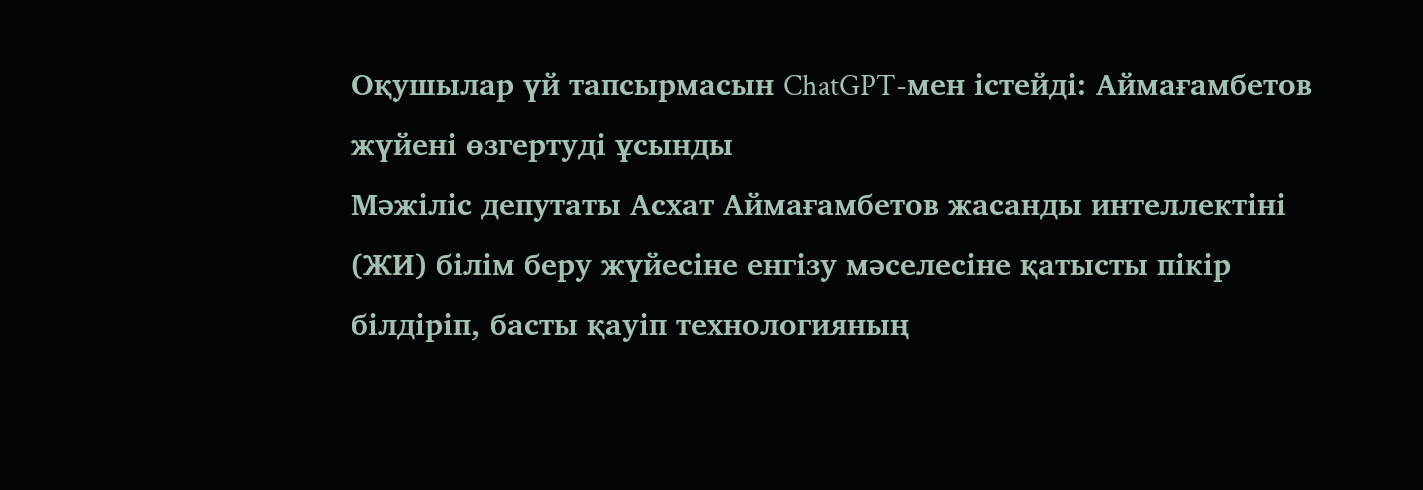Оқушылар үй тапсырмасын ChatGPT-мен істейді: Аймағамбетов жүйені өзгертуді ұсынды
Мәжіліс депутаты Асхат Аймағамбетов жасанды интеллектіні (ЖИ) білім беру жүйесіне енгізу мәселесіне қатысты пікір білдіріп, басты қауіп технологияның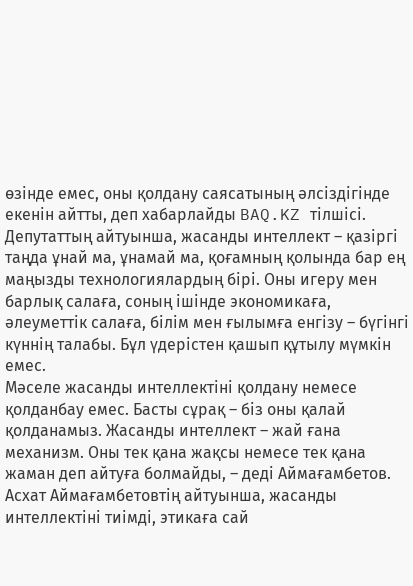өзінде емес, оны қолдану саясатының әлсіздігінде екенін айтты, деп хабарлайды BAQ.KZ тілшісі.
Депутаттың айтуынша, жасанды интеллект – қазіргі таңда ұнай ма, ұнамай ма, қоғамның қолында бар ең маңызды технологиялардың бірі. Оны игеру мен барлық салаға, соның ішінде экономикаға, әлеуметтік салаға, білім мен ғылымға енгізу – бүгінгі күннің талабы. Бұл үдерістен қашып құтылу мүмкін емес.
Мәселе жасанды интеллектіні қолдану немесе қолданбау емес. Басты сұрақ – біз оны қалай қолданамыз. Жасанды интеллект – жай ғана механизм. Оны тек қана жақсы немесе тек қана жаман деп айтуға болмайды, – деді Аймағамбетов.
Асхат Аймағамбетовтің айтуынша, жасанды интеллектіні тиімді, этикаға сай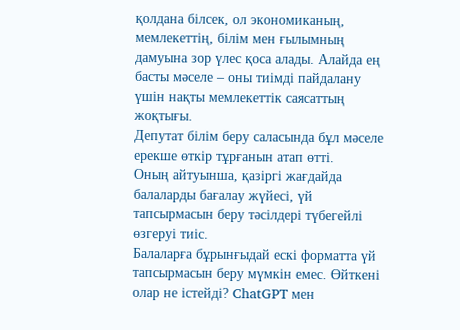қолдана білсек, ол экономиканың, мемлекеттің, білім мен ғылымның дамуына зор үлес қоса алады. Алайда ең басты мәселе – оны тиімді пайдалану үшін нақты мемлекеттік саясаттың жоқтығы.
Депутат білім беру саласында бұл мәселе ерекше өткір тұрғанын атап өтті.
Оның айтуынша, қазіргі жағдайда балаларды бағалау жүйесі, үй тапсырмасын беру тәсілдері түбегейлі өзгеруі тиіс.
Балаларға бұрынғыдай ескі форматта үй тапсырмасын беру мүмкін емес. Өйткені олар не істейді? ChatGPT мен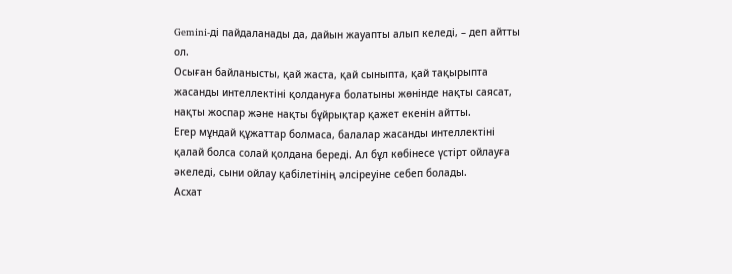Gemini-ді пайдаланады да, дайын жауапты алып келеді, – деп айтты ол.
Осыған байланысты, қай жаста, қай сыныпта, қай тақырыпта жасанды интеллектіні қолдануға болатыны жөнінде нақты саясат, нақты жоспар және нақты бұйрықтар қажет екенін айтты.
Егер мұндай құжаттар болмаса, балалар жасанды интеллектіні қалай болса солай қолдана береді. Ал бұл көбінесе үстірт ойлауға әкеледі, сыни ойлау қабілетінің әлсіреуіне себеп болады.
Асхат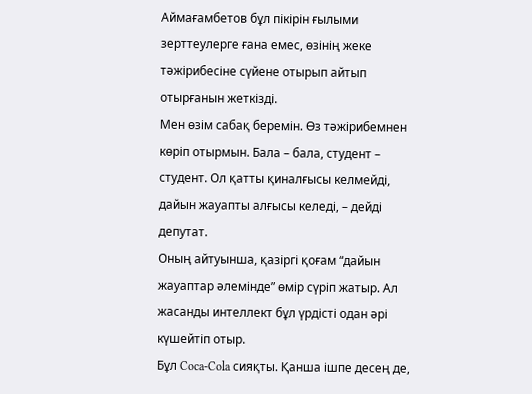Аймағамбетов бұл пікірін ғылыми зерттеулерге ғана емес, өзінің жеке тәжірибесіне сүйене отырып айтып отырғанын жеткізді.
Мен өзім сабақ беремін. Өз тәжірибемнен көріп отырмын. Бала – бала, студент – студент. Ол қатты қиналғысы келмейді, дайын жауапты алғысы келеді, – дейді депутат.
Оның айтуынша, қазіргі қоғам “дайын жауаптар әлемінде” өмір сүріп жатыр. Ал жасанды интеллект бұл үрдісті одан әрі күшейтіп отыр.
Бұл Coca-Cola сияқты. Қанша ішпе десең де,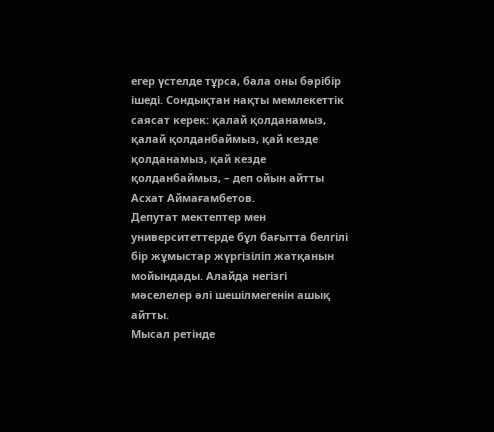егер үстелде тұрса, бала оны бәрібір ішеді. Сондықтан нақты мемлекеттік саясат керек: қалай қолданамыз, қалай қолданбаймыз, қай кезде қолданамыз, қай кезде қолданбаймыз, – деп ойын айтты Асхат Аймағамбетов.
Депутат мектептер мен университеттерде бұл бағытта белгілі бір жұмыстар жүргізіліп жатқанын мойындады. Алайда негізгі мәселелер әлі шешілмегенін ашық айтты.
Мысал ретінде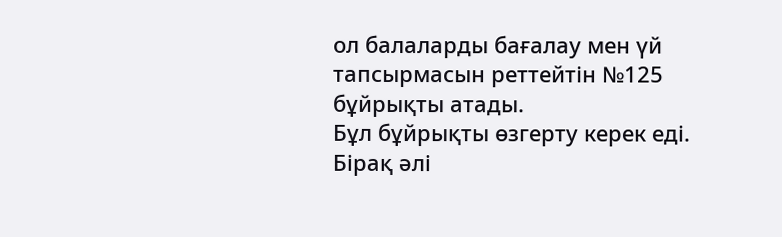ол балаларды бағалау мен үй тапсырмасын реттейтін №125 бұйрықты атады.
Бұл бұйрықты өзгерту керек еді. Бірақ әлі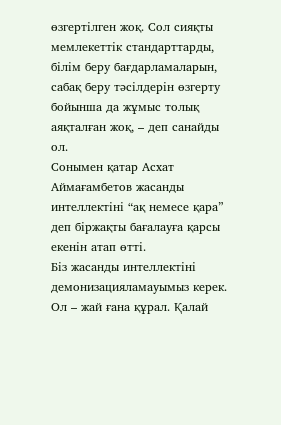өзгертілген жоқ. Сол сияқты мемлекеттік стандарттарды, білім беру бағдарламаларын, сабақ беру тәсілдерін өзгерту бойынша да жұмыс толық аяқталған жоқ, – деп санайды ол.
Сонымен қатар Асхат Аймағамбетов жасанды интеллектіні “ақ немесе қара” деп біржақты бағалауға қарсы екенін атап өтті.
Біз жасанды интеллектіні демонизацияламауымыз керек. Ол – жай ғана құрал. Қалай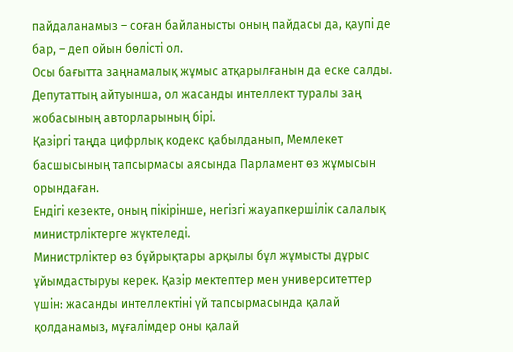пайдаланамыз – соған байланысты оның пайдасы да, қаупі де бар, – деп ойын бөлісті ол.
Осы бағытта заңнамалық жұмыс атқарылғанын да еске салды. Депутаттың айтуынша, ол жасанды интеллект туралы заң жобасының авторларының бірі.
Қазіргі таңда цифрлық кодекс қабылданып, Мемлекет басшысының тапсырмасы аясында Парламент өз жұмысын орындаған.
Ендігі кезекте, оның пікірінше, негізгі жауапкершілік салалық министрліктерге жүктеледі.
Министрліктер өз бұйрықтары арқылы бұл жұмысты дұрыс ұйымдастыруы керек. Қазір мектептер мен университеттер үшін: жасанды интеллектіні үй тапсырмасында қалай қолданамыз, мұғалімдер оны қалай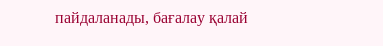пайдаланады, бағалау қалай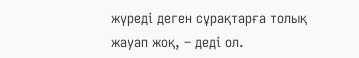жүреді деген сұрақтарға толық жауап жоқ, – деді ол.